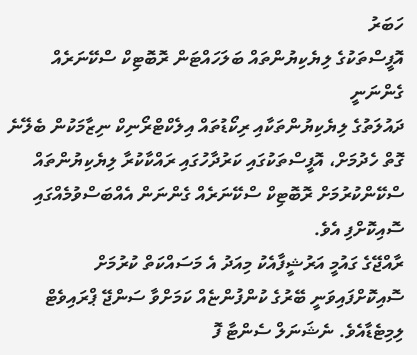ހަބަރު
އޮފީސްތަކުގެ ލިޔެކިޔުންތައް ބަލަހައްޓަން ރޮބޮޓިކް ސްކޭނަރެއް ގެންނަނީ
ދައުލަތުގެ ލިޔެކިޔުންތަކާއި ރިކޯޑުތައް އިލެކްޓްރޯނިކް ނިޒާމަކުން ބެލޭނެ ގޮތް ހެދުމަށް، އޮފީސްތަކުގައި ކަރުދާހުގައި ރައްކާކުރާ ލިޔެކިޔުންތައް ސްކޭންކުރުމަށް ރޮބޮޓިކް ސްކޭނަރެއް ގެންނަން އެއްބަސްވުމެއްގައި ސޮއިކޮށްފި އެވެ.
ރާއްޖޭގެ ގައުމީ އަރުޝީފާއެކު މިއަދު އެ މަސައްކަތް ކުރުމަށް ސޮއިކޮށްފައިވަނީ ބޭރުގެ ކުންފުންޏެއް ކަމަށްވާ ސަންޖޭ ޕްރައިވެޓް ލިމިޓެޑާއެވެ. ނެޝަނަލް ސެންޓާ ފޮ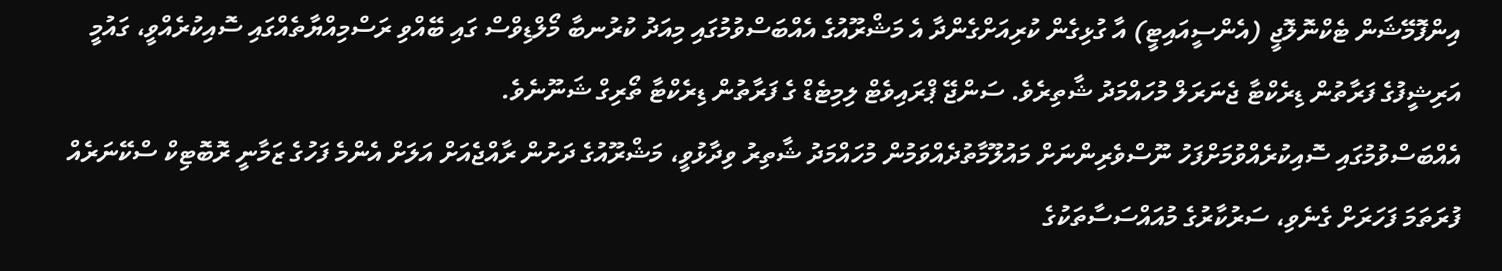އިންފޮމޭޝަން ޓެކްނޮލޮޖީ (އެންސީއައިޓީ) އާ ގުޅިގެން ކުރިއަށްގެންދާ އެ މަޝްރޫއުގެ އެއްބަސްވުމުގައި މިއަދު ކުރުނބާ މޯލްޑިވްސް ގައި ބޭއްވި ރަސްމިއްޔާތެއްގައި ސޮއިކުރެއްވީ، ގައުމީ އަރިޝީފުގެ ފަރާތުން ޑިރެކްޓާ ޖެނަރަލް މުހައްމަދު ޝާތިރެވެ. ސަންޖޭ ޕްރައިވެޓް ލިމިޓެޑް ގެ ފަރާތުން ޑިރެކްޓާ ތޯރިގް ޝަނޫނެވެ.
އެއްބަސްވުމުގައި ސޮއިކުރެއްވުމަށްފަހު ނޫސްވެރިންނަށް މައުލޫމާތުދެއްވަމުން މުހައްމަދު ޝާތިރު ވިދާޅުވީ، މަޝްރޫއުގެ ދަށުން ރާއްޖެއަށް އަލަށް އެންމެ ފަހުގެ ޒަމާނީ ރޮބޮޓިކް ސްކޭނަރެއް ފުރަތަމަ ފަހަރަށް ގެނެވި، ސަރުކާރުގެ މުއައްސަސާތަކުގެ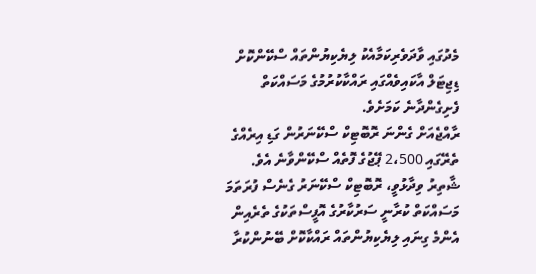މެދުގައި ވާދަވެރިކަމާއެކު ލިޔެކިޔުންތައް ސްކޭންކޮށް ޑިޖިޓަލް އާކައިވެއްގައި ރައްކާކުރުމުގެ މަސައްކަތް ފެށިގެންދާނެ ކަމަށެވެ.
ރާއްޖެއަށް ގެންނަ ރޮބޮޓިކް ސްކޭނަރުން ގަޑި އިރެއްގެ ތެރޭގައި 2،500 ޕޭޖުގެ ފޮތެއް ސްކޭންވާނެ އެވެ.
ޝާތިރު ވިދާޅުވީ، ރޮބޮޓިކް ސްކޭނަރު ގެނެސް ފުރަތަމަ މަސައްކަތް ކުރާނީ ސަރުކާރުގެ އޮފީސްތަކުގެ ތެރެއިން އެންމެ ގިނައި ލިޔެކިޔުންތައް ރައްކާކޮށް ބޭނުންކުރާ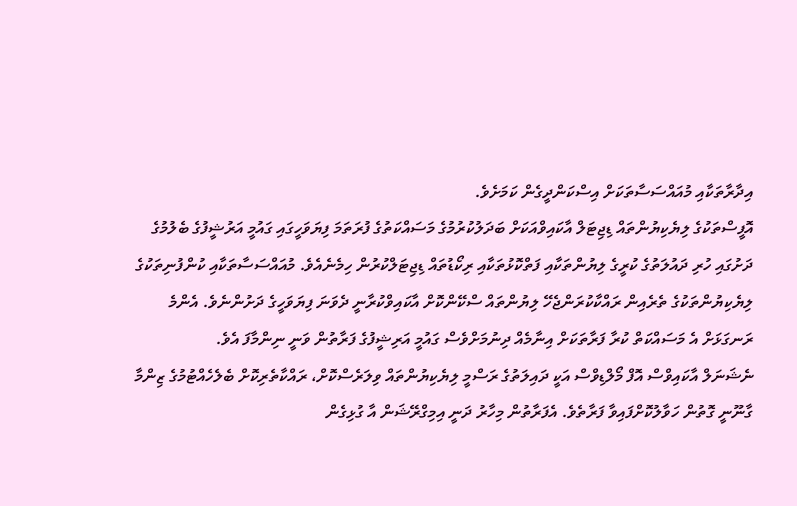އިދާރާތަކާއި މުއައްސަސާތަކަށް އިސްކަންދީގެން ކަމަށެވެ.
އޮފީސްތަކުގެ ލިޔެކިޔުންތައް ޑިޖިޓަލް އާކައިވްއަކަށް ބަދަލުކުރުމުގެ މަސައްކަތުގެ ފުރަތަމަ ފިޔަވަހީގައި ގައުމީ އަރުޝީފުގެ ބެލުމުގެ ދަށުގައި ހުރި ދައުލަތުގެ ކުރީގެ ލިޔުންތަކާއި ފަތްކޮޅުތަކާއި ރިކޯޑުތައް ޑިޖިޓަލްކުރުން ހިމެނެއެވެ. މުއައްސަސާތަކާއި ކުންފުނިތަކުގެ ލިޔެކިޔުންތަކުގެ ތެރެއިން ރައްކާކުރަންޖެހޭ ލިޔުންތައް ސްކޭންކޮށް އާކައިވްކުރާނީ ދެވަނަ ފިޔަވަހީގެ ދަށުންނެވެ. އެންމެ ރަނގަޅަށް އެ މަސައްކަތް ކުރާ ފަރާތަކަށް އިނާމެއް ދިނުމަށްވެސް ގައުމީ އަރިޝީފުގެ ފަރާތުން ވަނީ ނިންމާފަ އެވެ.
ނެޝަނަލް އާކައިވްސް އޮފް މޯލްޑިވްސް އަކީ ދައިލަތުގެ ރަސްމީ ލިޔެކިޔުންތައް ވިލަރެސްކޮށް، ރައްކާތެރިކޮށް ބެލެހެއްޓުމުގެ ޒިންމާ ގާނޫނީ ގޮތުން ހަވާލުކޮށްފައިވާ ފަރާތެވެ. އެފަރާތުން މިހާރު ދަނީ އިމިގްރޭޝަން އާ ގުޅިގެން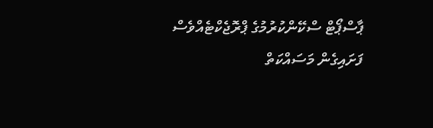ޕާސްޕޯޓް ސްކޭންކުރުމުގެ ޕްރޮޖެކްޓެއްވެސް ފަށައިގެން މަސައްކަތް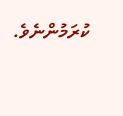ކުރަމުންނެވެ.